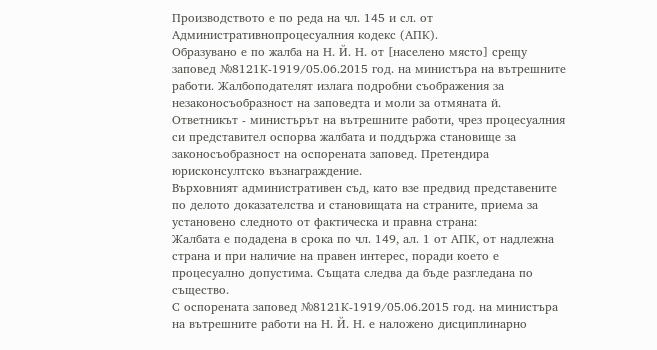Производството е по реда на чл. 145 и сл. от Административнопроцесуалния кодекс (АПК).
Образувано е по жалба на Н. Й. Н. от [населено място] срещу заповед №8121К-1919/05.06.2015 год. на министъра на вътрешните работи. Жалбоподателят излага подробни съображения за незаконосъобразност на заповедта и моли за отмяната й.
Ответникът - министърът на вътрешните работи, чрез процесуалния си представител оспорва жалбата и поддържа становище за законосъобразност на оспорената заповед. Претендира юрисконсултско възнаграждение.
Върховният административен съд, като взе предвид представените по делото доказателства и становищата на страните, приема за установено следното от фактическа и правна страна:
Жалбата е подадена в срока по чл. 149, ал. 1 от АПК, от надлежна страна и при наличие на правен интерес, поради което е процесуално допустима. Същата следва да бъде разгледана по същество.
С оспорената заповед №8121К-1919/05.06.2015 год. на министъра на вътрешните работи на Н. Й. Н. е наложено дисциплинарно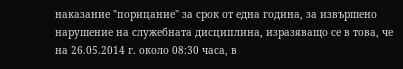наказание "порицание" за срок от една година, за извършено нарушение на служебната дисциплина, изразяващо се в това, че на 26.05.2014 г. около 08:30 часа, в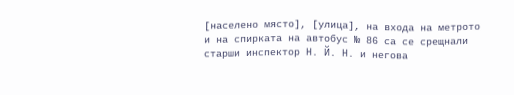[населено място], [улица], на входа на метрото и на спирката на автобус № 86 са се срещнали старши инспектор Н. Й. Н. и негова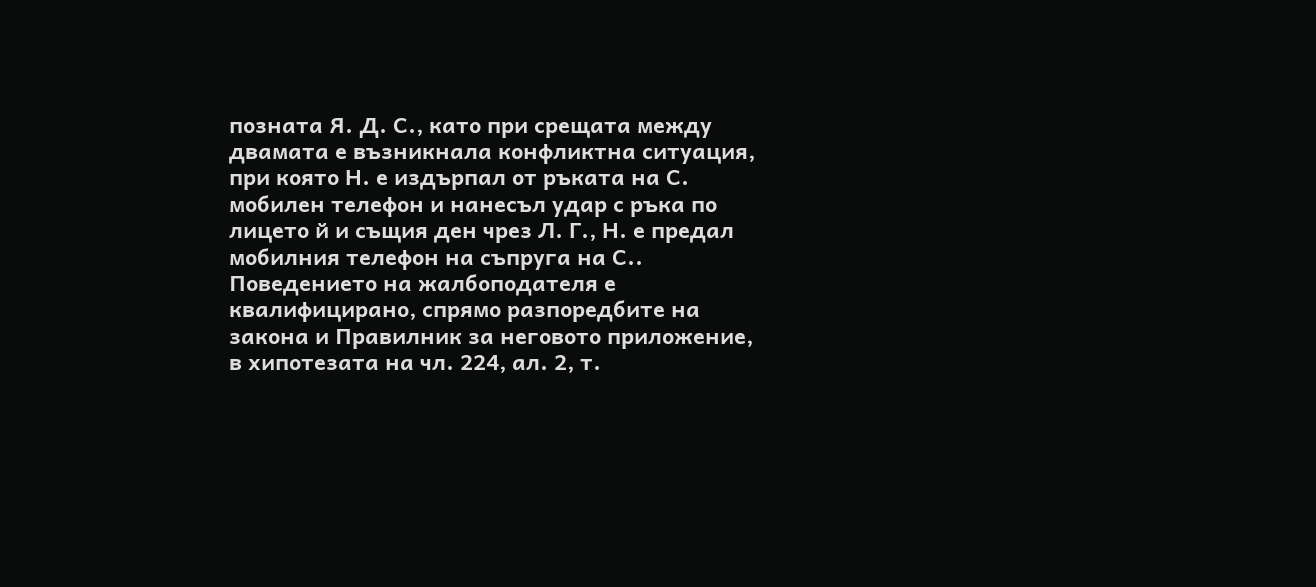позната Я. Д. С., като при срещата между двамата е възникнала конфликтна ситуация, при която Н. е издърпал от ръката на С. мобилен телефон и нанесъл удар с ръка по лицето й и същия ден чрез Л. Г., Н. е предал мобилния телефон на съпруга на С.. Поведението на жалбоподателя е квалифицирано, спрямо разпоредбите на закона и Правилник за неговото приложение, в хипотезата на чл. 224, ал. 2, т.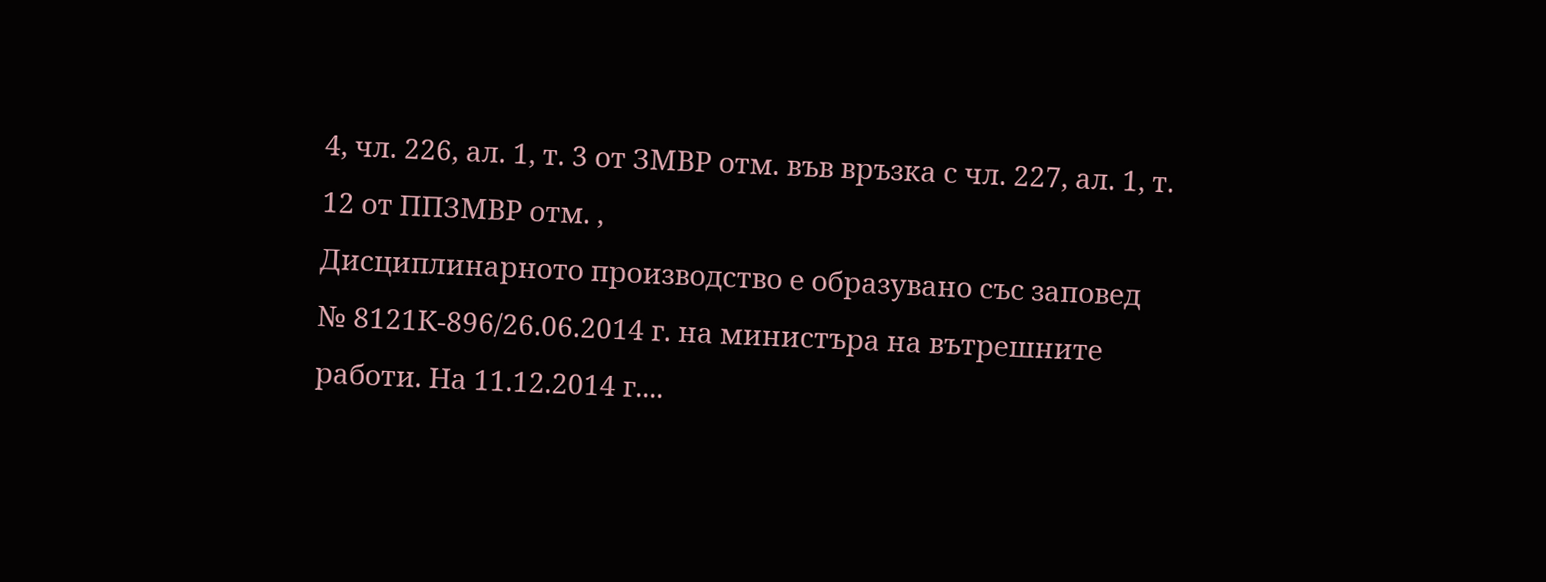4, чл. 226, ал. 1, т. 3 от ЗМВР отм. във връзка с чл. 227, ал. 1, т. 12 от ППЗМВР отм. ,
Дисциплинарното производство е образувано със заповед № 8121К-896/26.06.2014 г. на министъра на вътрешните работи. На 11.12.2014 г....